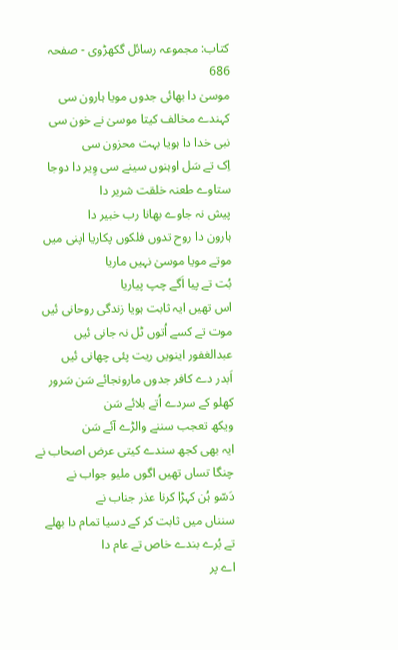کتاب: مجموعہ رسائل گکھڑوی - صفحہ 686
موسیٰ دا بھائی جدوں مویا ہارون سی کہندے مخالف کیتا موسیٰ نے خون سی
نبی خدا دا ہویا بہت محزون سی
اِک تے سَل اوہنوں سینے سی وِیر دا دوجا ستاوے طعنہ خلقت شریر دا
پیش نہ جاوے بھانا رب خبیر دا
ہارون دا روح تدوں فلکوں پکاریا اپنی میں موتے مویا موسیٰ نہیں ماریا
بُت تے پیا اَگے چپ پیاریا
اس تھیں ایہ ثابت ہویا زندگی روحانی ئیں موت تے کسے اُتوں ٹل نہ جانی ئیں
عبدالغفور اینویں ریت پئی چھانی ئیں
اَبدر دے کافر جدوں مارونجائے سَن سَرور کھلو کے سردے اُتے بلائے سَن
ویکھ تعجب سننے والڑے آئے سَن
ایہ بھی کجھ سندے کیتی عرض اصحاب نے چنگا تساں تھیں اگوں ملیو جواب نے
دَسّو ہُن کہڑا کرنا عذر جناب نے
سنناں میں ثابت کر کے دسیا تمام دا بھلے تے بُرے بندے خاص تے عام دا
اے پر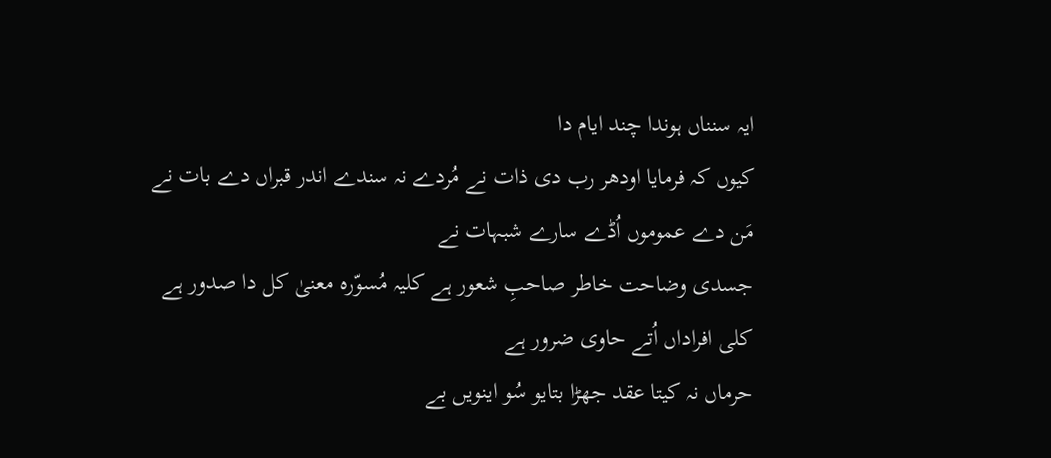ایہ سنناں ہوندا چند ایام دا
کیوں کہ فرمایا اودھر رب دی ذات نے مُردے نہ سندے اندر قبراں دے بات نے
مَن دے عموموں اُڈے سارے شبہات نے
جسدی وضاحت خاطر صاحبِ شعور ہے کلیہ مُسوّرہ معنیٰ کل دا صدور ہے
کلی افراداں اُتے حاوی ضرور ہے
حرماں نہ کیتا عقد جھڑا بتایو سُو اینویں بے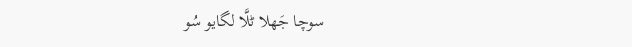سوچا جَھلا ٹلَّا لگایو سُو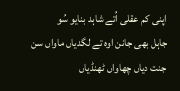اپنی کم عقلی اُتے شاہد بنایو سُو
جاہل بھی جانن اوہ تے لگدیاں ماواں سن جنت دیاں چھاواں ٹھنڈیاں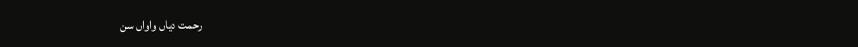رحمت دیاں واواں سن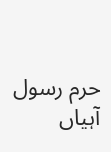حرم رسول آہیاں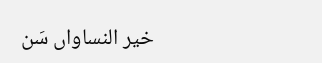خیر النساواں سَن